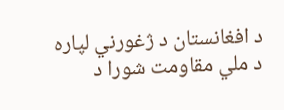د افغانستان د ژغورني لپاره د ملي مقاومت شورا د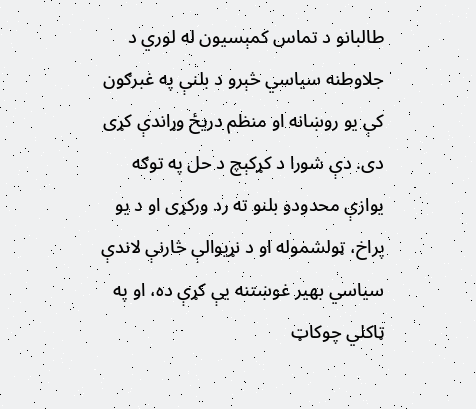طالبانو د تماس کمېسیون له لوري د جلاوطنه سیاسي څېرو د بلنې په غبرګون کې یو روښانه او منظم دریځ وړاندې کړی دی. دې شورا د کړکېچ د حل په توګه یوازې محدودو بلنو ته رد ورکړی او د یو پراخ، ټولشموله او د نړیوالې څارنې لاندې سیاسي بهیر غوښتنه یې کړې ده، او په ټاکلي چوکاټ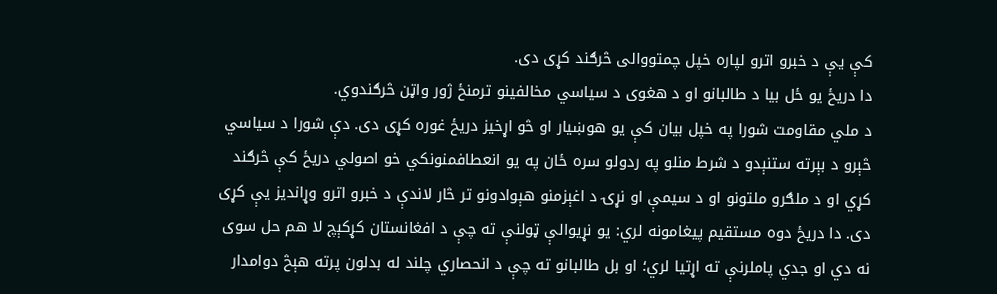کې یې د خبرو اترو لپاره خپل چمتووالی څرګند کړی دی.
دا دریځ یو ځل بیا د طالبانو او د هغوی د سیاسي مخالفینو ترمنځ ژور واټن څرګندوي.
د ملي مقاومت شورا په خپل بیان کې یو هوښیار او څو اړخیز دریځ غوره کړی دی. دې شورا د سیاسي څېرو د بېرته ستنېدو د شرط منلو په ردولو سره ځان په یو انعطافمنونکي خو اصولي دریځ کې څرګند کړي او د ملګرو ملتونو او د سیمې او نړۍ د اغېزمنو هېوادونو تر څار لاندې د خبرو اترو وړاندیز یې کړی دی. دا دریځ دوه مستقیم پیغامونه لري: یو نړیوالې ټولنې ته چې د افغانستان کړکېچ لا هم حل سوی نه دي او جدي پاملرنې ته اړتیا لري؛ او بل طالبانو ته چې د انحصاري چلند له بدلون پرته هېڅ دوامدار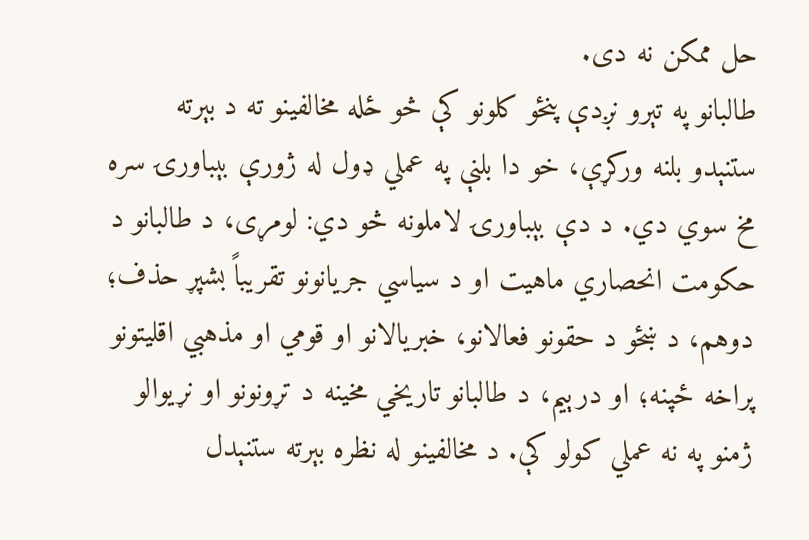حل ممکن نه دی.
طالبانو په تېرو نږدې پنځو کلونو کې څو ځله مخالفينو ته د بېرته ستنېدو بلنه ورکړې، خو دا بلنې په عملي ډول له ژورې بېباورۍ سره مخ سوي دي. د دې بېباورۍ لاملونه څو دي: لومړی، د طالبانو د حکومت انحصاري ماهیت او د سیاسي جریانونو تقریباً بشپړ حذف؛ دوهم، د ښځو د حقونو فعالانو، خبریالانو او قومي او مذهبي اقلیتونو پراخه ځپنه؛ او درېیم، د طالبانو تاریخي مخینه د تړونونو او نړیوالو ژمنو په نه عملي کولو کې. د مخالفينو له نظره بېرته ستنېدل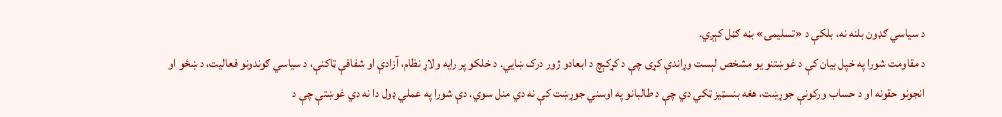د سیاسي ګډون بلنه نه، بلکې د «تسلیمۍ» بڼه ګڼل کېږي.
د مقاومت شورا په خپل بیان کې د غوښتنو یو مشخص لېست وړاندې کړی چې د کړکېچ د ابعادو ژور درک ښايي. د خلکو پر رایه ولاړ نظام، آزادې او شفافې ټاکنې، د سیاسي ګوندونو فعالیت، د ښځو او انجونو حقونه او د حساب ورکونې جوړښت، هغه بنسټیز ټکي دي چې د طالبانو په اوسني جوړښت کې نه دي منل سوي. دې شورا په عملي ډول دا نه دي غوښتې چې د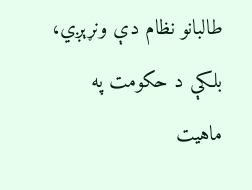طالبانو نظام دې ونړېږي، بلکې د حکومت په ماهیت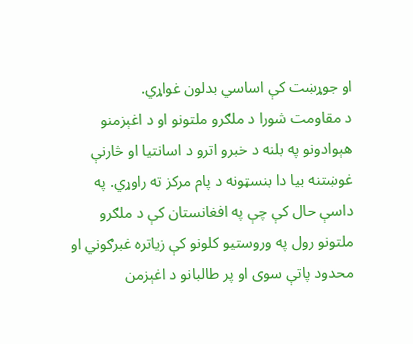او جوړښت کې اساسي بدلون غواړي.
د مقاومت شورا د ملګرو ملتونو او د اغېزمنو هېوادونو په بلنه د خبرو اترو د اسانتیا او څارنې غوښتنه بیا دا بنسټونه د پام مرکز ته راوړي. په داسې حال کې چې په افغانستان کې د ملګرو ملتونو رول په وروستیو کلونو کې زیاتره غبرګوني او محدود پاتې سوی او پر طالبانو د اغېزمن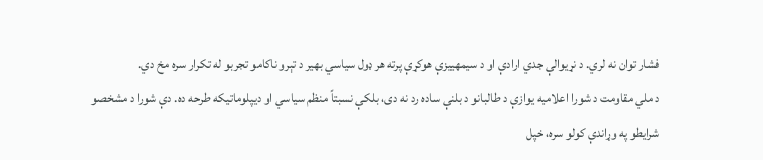فشار توان نه لري. د نړیوالې جدي ارادې او د سیمهییزې هوکړې پرته هر ډول سیاسي بهیر د تېرو ناکامو تجربو له تکرار سره مخ دي.
د ملي مقاومت د شورا اعلامیه یوازې د طالبانو د بلنې ساده رد نه دی، بلکې نسبتاً منظم سیاسي او دیپلوماتیکه طرحه ده. دې شورا د مشخصو شرایطو په وړاندې کولو سره، خپل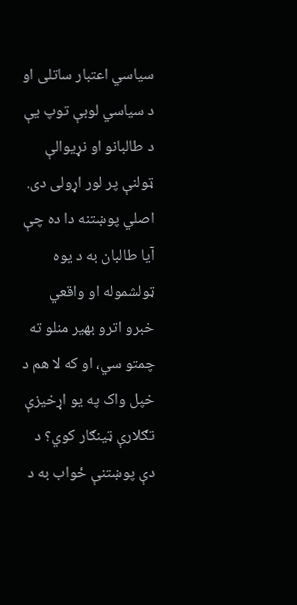سیاسي اعتبار ساتلی او د سیاسي لوبې توپ یې د طالبانو او نړیوالې ټولنې پر لور اړولی دی. اصلي پوښتنه دا ده چې آیا طالبان به د یوه ټولشموله او واقعي خبرو اترو بهیر منلو ته چمتو سي، او که لا هم د خپل واک په یو اړخيزې تګلارې ټینګار کوي؟ د دې پوښتنې ځواب به د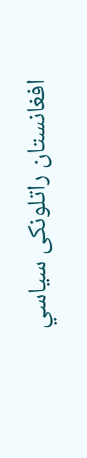افغانستان راتلونکی سیاسي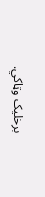برخلیک وټاکي.